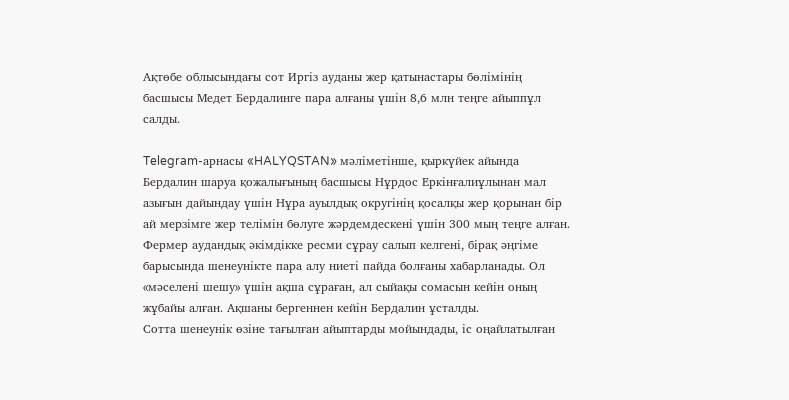Ақтөбе облысындағы сот Иргіз ауданы жер қатынастары бөлімінің басшысы Медет Бердалинге пара алғаны үшін 8,6 млн теңге айыппұл салды.

Telegram-арнасы «HALYQSTAN» мәліметінше, қыркүйек айында Бердалин шаруа қожалығының басшысы Нұрдос Еркінғалиұлынан мал азығын дайындау үшін Нұра ауылдық округінің қосалқы жер қорынан бір ай мерзімге жер телімін бөлуге жәрдемдескені үшін 300 мың теңге алған.
Фермер аудандық әкімдікке ресми сұрау салып келгені, бірақ әңгіме барысында шенеунікте пара алу ниеті пайда болғаны хабарланады. Ол «мәселені шешу» үшін ақша сұраған, ал сыйақы сомасын кейін оның жұбайы алған. Ақшаны бергеннен кейін Бердалин ұсталды.
Сотта шенеунік өзіне тағылған айыптарды мойындады, іс оңайлатылған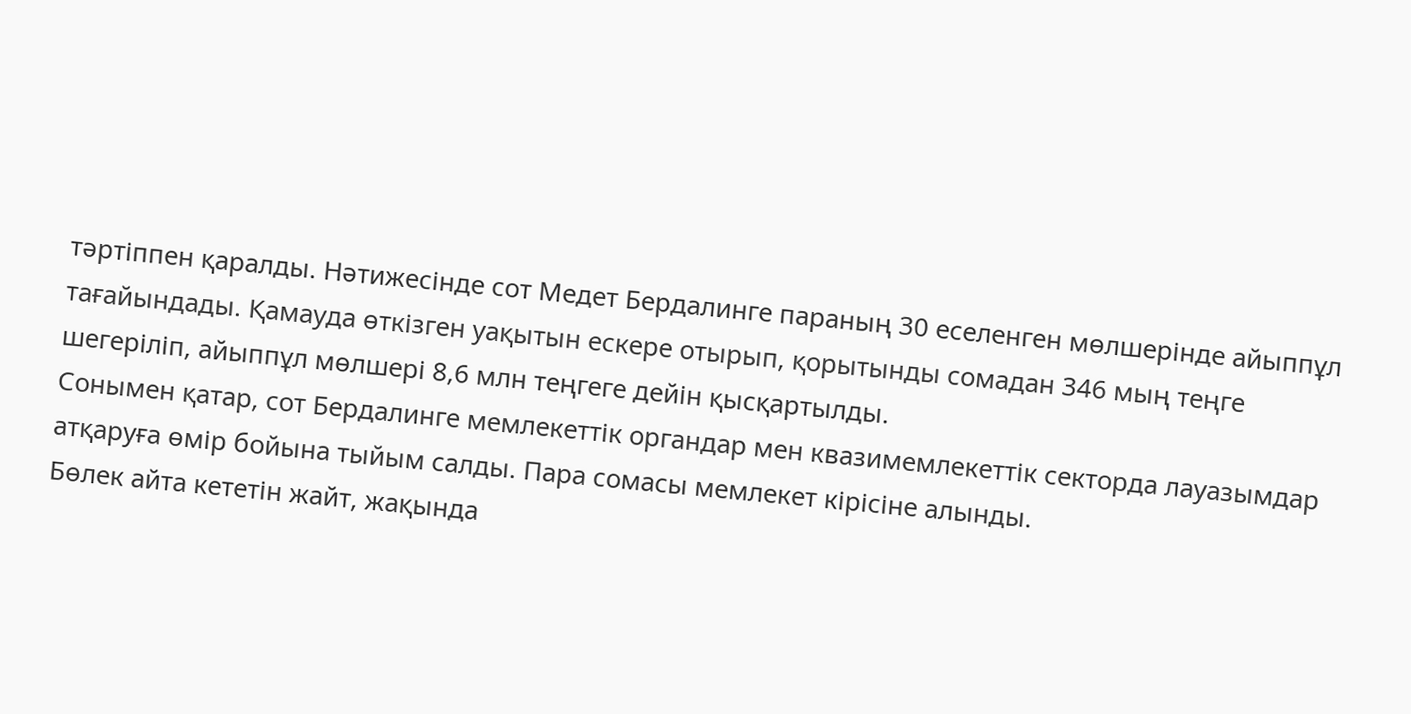тәртіппен қаралды. Нәтижесінде сот Медет Бердалинге параның 30 еселенген мөлшерінде айыппұл тағайындады. Қамауда өткізген уақытын ескере отырып, қорытынды сомадан 346 мың теңге шегеріліп, айыппұл мөлшері 8,6 млн теңгеге дейін қысқартылды.
Сонымен қатар, сот Бердалинге мемлекеттік органдар мен квазимемлекеттік секторда лауазымдар атқаруға өмір бойына тыйым салды. Пара сомасы мемлекет кірісіне алынды.
Бөлек айта кететін жайт, жақында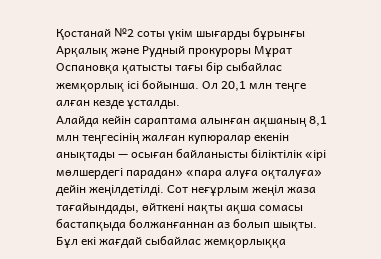Қостанай №2 соты үкім шығарды бұрынғы Арқалық және Рудный прокуроры Мұрат Оспановқа қатысты тағы бір сыбайлас жемқорлық ісі бойынша. Ол 20,1 млн теңге алған кезде ұсталды.
Алайда кейін сараптама алынған ақшаның 8,1 млн теңгесінің жалған купюралар екенін анықтады — осыған байланысты біліктілік «ірі мөлшердегі парадан» «пара алуға оқталуға» дейін жеңілдетілді. Сот неғұрлым жеңіл жаза тағайындады, өйткені нақты ақша сомасы бастапқыда болжанғаннан аз болып шықты.
Бұл екі жағдай сыбайлас жемқорлыққа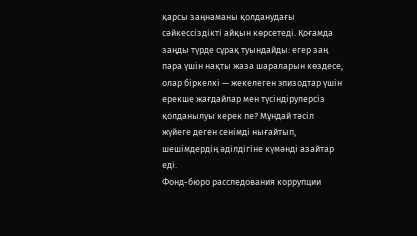қарсы заңнаманы қолданудағы сәйкессіздікті айқын көрсетеді. Қоғамда заңды түрде сұрақ туындайды: егер заң пара үшін нақты жаза шараларын көздесе, олар біркелкі — жекелеген эпизодтар үшін ерекше жағдайлар мен түсіндірулерсіз қолданылуы керек пе? Мұндай тәсіл жүйеге деген сенімді нығайтып, шешімдердің әділдігіне күмәнді азайтар еді.
Фонд-бюро расследования коррупции